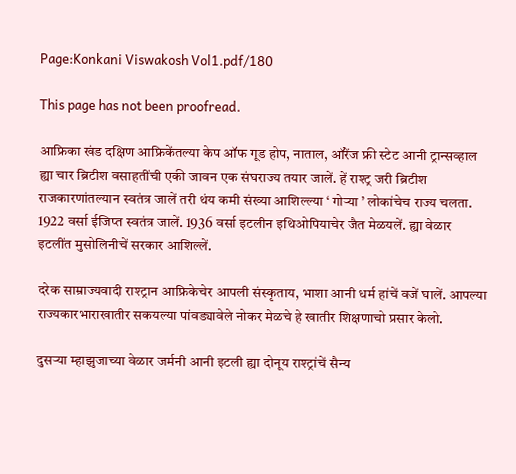Page:Konkani Viswakosh Vol1.pdf/180

This page has not been proofread.

आफ्रिका खंड दक्षिण आफ्रिकेंतल्या केप ऑफ गूड होप, नाताल, ऑरेंज फ्री स्टेट आनी ट्रान्सव्हाल ह्या चार ब्रिटीश वसाहतींची एकी जावन एक संघराज्य तयार जालें. हें राश्ट्र जरी ब्रिटीश राजकारणांतल्यान स्वतंत्र जालें तरी थंय कमी संख्या आशिल्ल्या ‘ गोऱ्या ’ लोकांचेच राज्य चलता. 1922 वर्सा ईजिप्त स्वतंत्र जालें. 1936 वर्सा इटलीन इथिओपियाचेर जैत मेळयलें. ह्या वेळार इटलींत मुसोलिनीचें सरकार आशिल्लें.

दरेक साम्राज्यवादी राश्ट्रान आफ्रिकेचेर आपली संस्कृताय, भाशा आनी धर्म हांचें वजें घालें. आपल्या राज्यकारभाराखातीर सकयल्या पांवड्यावेले नोकर मेळचे हे खातीर शिक्षणाचो प्रसार केलो.

दुसऱ्या म्हाझुजाच्या वेळार जर्मनी आनी इटली ह्या दोनूय राश्ट्रांचें सैन्य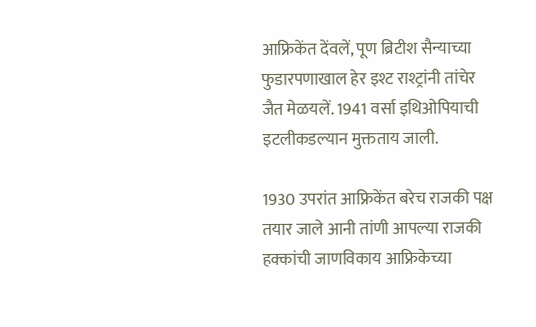आफ्रिकेंत देंवलें, पूण ब्रिटीश सैन्याच्या फुडारपणाखाल हेर इश्ट राश्ट्रांनी तांचेर जैत मेळयलें. 1941 वर्सा इथिओपियाची इटलीकडल्यान मुक्तताय जाली.

1930 उपरांत आफ्रिकेंत बरेच राजकी पक्ष तयार जाले आनी तांणी आपल्या राजकी हक्कांची जाणविकाय आफ्रिकेच्या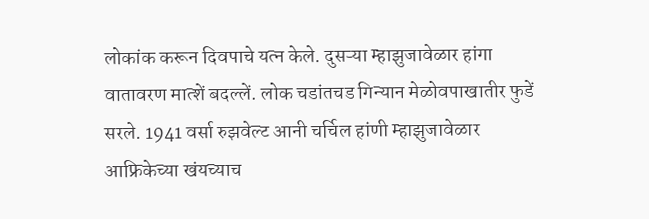लोकांक करून दिवपाचे यत्न केले. दुसऱ्या म्हाझुजावेळार हांगा वातावरण मात्शें बदल्लें. लोक चडांतचड गिन्यान मेळोवपाखातीर फुडें सरले. 1941 वर्सा रुझवेल्ट आनी चर्चिल हांणी म्हाझुजावेळार आफ्रिकेच्या खंयच्याच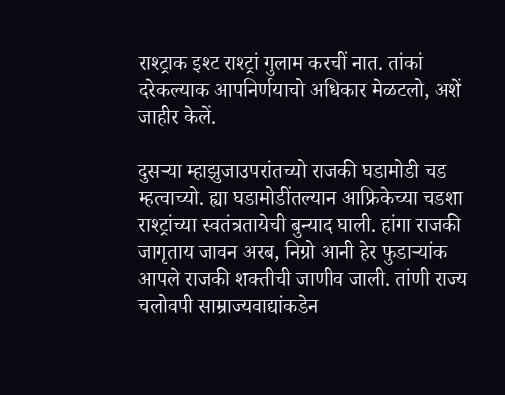राश्ट्राक इश्ट राश्ट्रां गुलाम करचीं नात. तांकां दरेकल्याक आपनिर्णयाचो अधिकार मेळटलो, अशें जाहीर केलें.

दुसऱ्या म्हाझुजाउपरांतच्यो राजकी घडामोडी चड म्हत्वाच्यो. ह्या घडामोडींतल्यान आफ्रिकेच्या चडशा राश्ट्रांच्या स्वतंत्रतायेची बुन्याद घाली. हांगा राजकी जागृताय जावन अरब, निग्रो आनी हेर फुडाऱ्यांक आपले राजकी शक्तीची जाणीव जाली. तांणी राज्य चलोवपी साम्राज्यवाद्यांकडेन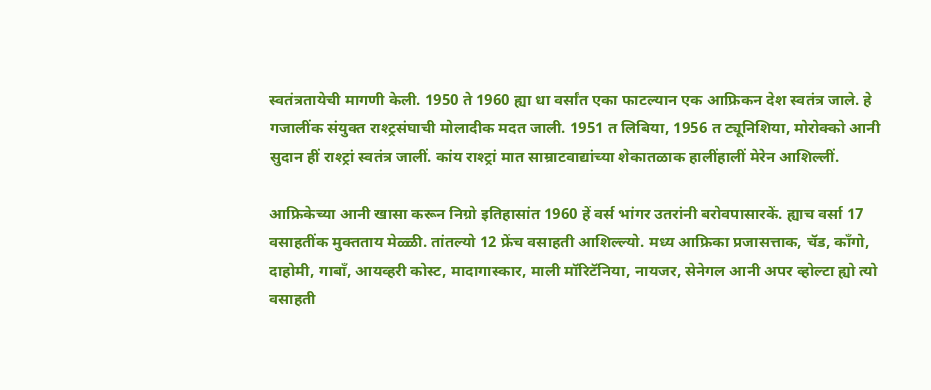स्वतंत्रतायेची मागणी केली. 1950 ते 1960 ह्या धा वर्सांत एका फाटल्यान एक आफ्रिकन देश स्वतंत्र जाले. हे गजालींक संयुक्त राश्ट्रसंघाची मोलादीक मदत जाली. 1951 त लिबिया, 1956 त ट्यूनिशिया, मोरोक्को आनी सुदान हीं राश्ट्रां स्वतंत्र जालीं. कांय राश्ट्रां मात साम्राटवाद्यांच्या शेकातळाक हालींहालीं मेरेन आशिल्लीं.

आफ्रिकेच्या आनी खासा करून निग्रो इतिहासांत 1960 हें वर्स भांगर उतरांनी बरोवपासारकें. ह्याच वर्सा 17 वसाहतींक मुक्तताय मेळ्ळी. तांतल्यो 12 फ्रेंच वसाहती आशिल्ल्यो. मध्य आफ्रिका प्रजासत्ताक, चॅड, काँगो, दाहोमी, गाबाँ, आयव्हरी कोस्ट, मादागास्कार, माली मॉरिटॅनिया, नायजर, सेनेगल आनी अपर व्होल्टा ह्यो त्यो वसाहती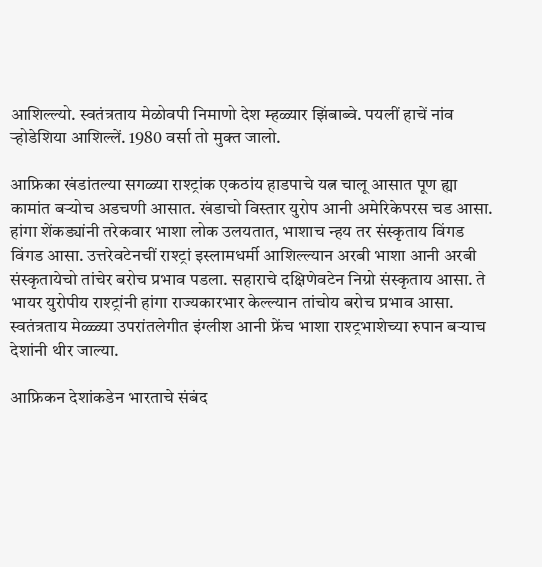आशिल्ल्यो. स्वतंत्रताय मेळोवपी निमाणो देश म्हळ्यार झिंबाब्वे. पयलीं हाचें नांव ऱ्होडेशिया आशिल्लें. 1980 वर्सा तो मुक्त जालो.

आफ्रिका खंडांतल्या सगळ्या राश्ट्रांक एकठांय हाडपाचे यत्न चालू आसात पूण ह्या कामांत बऱ्योच अडचणी आसात. खंडाचो विस्तार युरोप आनी अमेरिकेपरस चड आसा. हांगा शेंकड्यांनी तरेकवार भाशा लोक उलयतात, भाशाच न्हय तर संस्कृताय विंगड विंगड आसा. उत्तरेवटेनचीं राश्ट्रां इस्लामधर्मी आशिल्ल्यान अरबी भाशा आनी अरबी संस्कृतायेचो तांचेर बरोच प्रभाव पडला. सहाराचे दक्षिणेवटेन निग्रो संस्कृताय आसा. ते भायर युरोपीय राश्ट्रांनी हांगा राज्यकारभार केल्ल्यान तांचोय बरोच प्रभाव आसा. स्वतंत्रताय मेळ्ळ्या उपरांतलेगीत इंग्लीश आनी फ्रेंच भाशा राश्ट्रभाशेच्या रुपान बऱ्याच देशांनी थीर जाल्या.

आफ्रिकन देशांकडेन भारताचे संबंद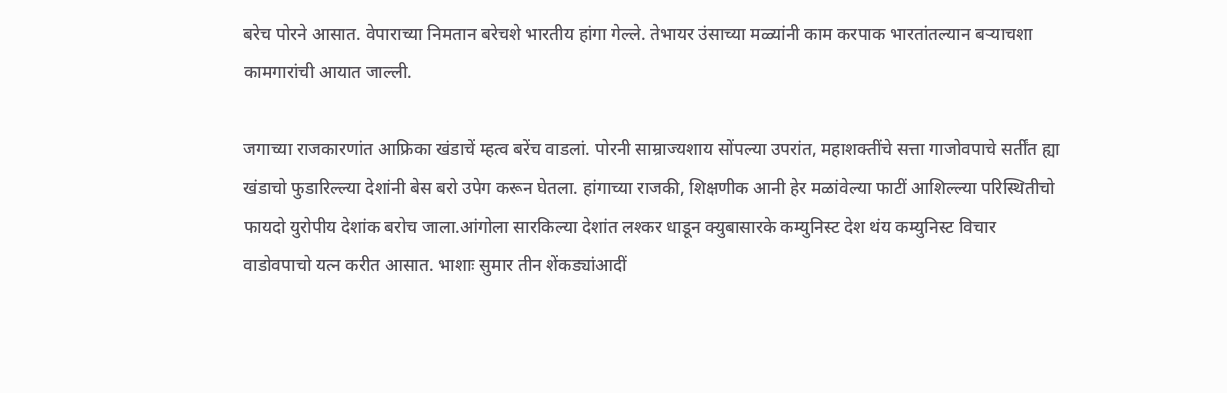बरेच पोरने आसात. वेपाराच्या निमतान बरेचशे भारतीय हांगा गेल्ले. तेभायर उंसाच्या मळ्यांनी काम करपाक भारतांतल्यान बऱ्याचशा कामगारांची आयात जाल्ली.

जगाच्या राजकारणांत आफ्रिका खंडाचें म्हत्व बरेंच वाडलां. पोरनी साम्राज्यशाय सोंपल्या उपरांत, महाशक्तींचे सत्ता गाजोवपाचे सर्तींत ह्या खंडाचो फुडारिल्ल्या देशांनी बेस बरो उपेग करून घेतला. हांगाच्या राजकी, शिक्षणीक आनी हेर मळांवेल्या फाटीं आशिल्ल्या परिस्थितीचो फायदो युरोपीय देशांक बरोच जाला.आंगोला सारकिल्या देशांत लश्कर धाडून क्युबासारके कम्युनिस्ट देश थंय कम्युनिस्ट विचार वाडोवपाचो यत्न करीत आसात. भाशाः सुमार तीन शेंकड्यांआदीं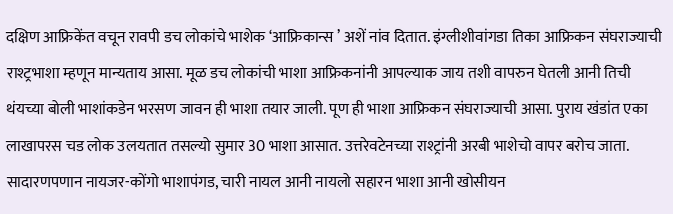दक्षिण आफ्रिकेंत वचून रावपी डच लोकांचे भाशेक ‘आफ्रिकान्स ’ अशें नांव दितात. इंग्लीशीवांगडा तिका आफ्रिकन संघराज्याची राश्ट्रभाशा म्हणून मान्यताय आसा. मूळ डच लोकांची भाशा आफ्रिकनांनी आपल्याक जाय तशी वापरुन घेतली आनी तिची थंयच्या बोली भाशांकडेन भरसण जावन ही भाशा तयार जाली. पूण ही भाशा आफ्रिकन संघराज्याची आसा. पुराय खंडांत एका लाखापरस चड लोक उलयतात तसल्यो सुमार 30 भाशा आसात. उत्तरेवटेनच्या राश्ट्रांनी अरबी भाशेचो वापर बरोच जाता. सादारणपणान नायजर-कोंगो भाशापंगड, चारी नायल आनी नायलो सहारन भाशा आनी खोसीयन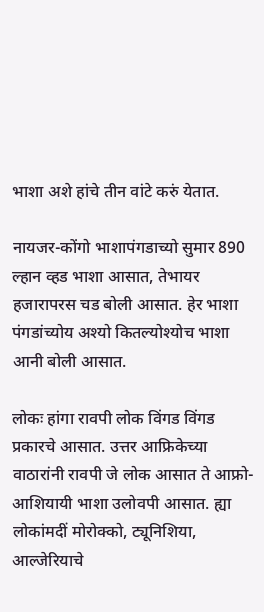भाशा अशे हांचे तीन वांटे करुं येतात.

नायजर-कोंगो भाशापंगडाच्यो सुमार 890 ल्हान व्हड भाशा आसात, तेभायर हजारापरस चड बोली आसात. हेर भाशा पंगडांच्योय अश्यो कितल्योश्योच भाशा आनी बोली आसात.

लोकः हांगा रावपी लोक विंगड विंगड प्रकारचे आसात. उत्तर आफ्रिकेच्या वाठारांनी रावपी जे लोक आसात ते आफ्रो-आशियायी भाशा उलोवपी आसात. ह्या लोकांमदीं मोरोक्को, ट्यूनिशिया, आल्जेरियाचे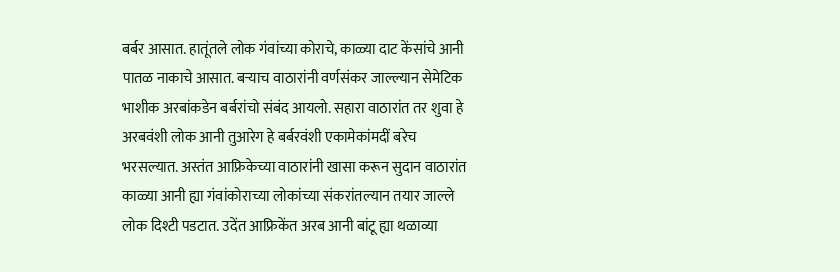बर्बर आसात. हातूंतले लोक गंवांच्या कोराचे, काळ्या दाट केंसांचे आनी पातळ नाकाचे आसात. बऱ्याच वाठारांनी वर्णसंकर जाल्ल्यान सेमेटिक भाशीक अरबांकडेन बर्बरांचो संबंद आयलो. सहारा वाठारांत तर शुवा हे अरबवंशी लोक आनी तुआरेग हे बर्बरवंशी एकामेकांमदीं बरेच भरसल्यात. अस्तंत आफ्रिकेच्या वाठारांनी खासा करून सुदान वाठारांत काळ्या आनी ह्या गंवांकोराच्या लोकांच्या संकरांतल्यान तयार जाल्ले लोक दिश्टी पडटात. उदेंत आफ्रिकेंत अरब आनी बांटू ह्या थळाव्या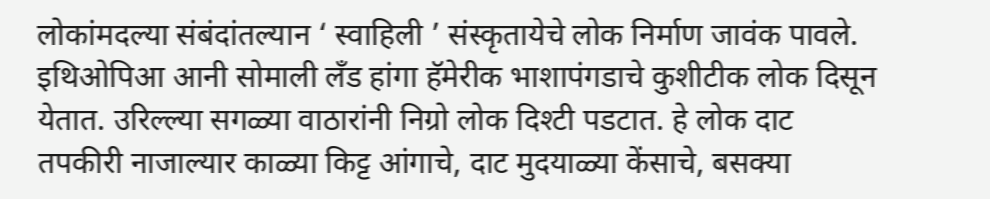लोकांमदल्या संबंदांतल्यान ‘ स्वाहिली ’ संस्कृतायेचे लोक निर्माण जावंक पावले. इथिओपिआ आनी सोमाली लँड हांगा हॅमेरीक भाशापंगडाचे कुशीटीक लोक दिसून येतात. उरिल्ल्या सगळ्या वाठारांनी निग्रो लोक दिश्टी पडटात. हे लोक दाट तपकीरी नाजाल्यार काळ्या किट्ट आंगाचे, दाट मुदयाळ्या केंसाचे, बसक्या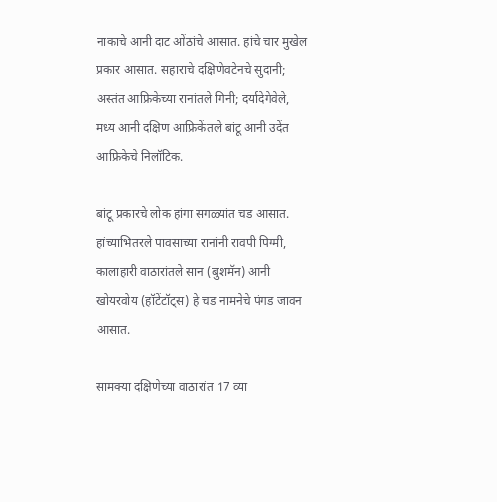नाकाचे आनी दाट ओंठांचे आसात. हांचे चार मुखेल प्रकार आसात. सहाराचे दक्षिणेवटेनचे सुदानी; अस्तंत आफ्रिकेच्या रानांतले गिनी; दर्यादेगेवेले, मध्य आनी दक्षिण आफ्रिकेंतले बांटू आनी उदेंत आफ्रिकेचे निलॉटिक.

बांटू प्रकारचे लोक हांगा सगळ्यांत चड आसात. हांच्याभितरले पावसाच्या रानांनी रावपी पिग्मी, कालाहारी वाठारांतले सान (बुशमॅन) आनी खोयरवोय (हॉटेंटॉट्स) हे चड नामनेचे पंगड जावन आसात.

सामक्या दक्षिणेच्या वाठारांत 17 व्या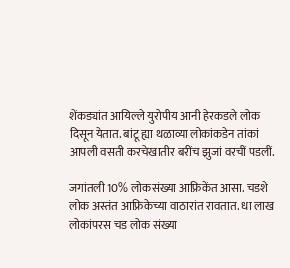शेंकड्यांत आयिल्ले युरोपीय आनी हेरकडले लोक दिसून येतात. बांटू ह्या थळाव्या लोकांकडेन तांकां आपली वसती करचेखातीर बरींच झुजां वरचीं पडलीं.

जगांतली 10% लोकसंख्या आफ्रिकेंत आसा. चडशे लोक अस्तंत आफ्रिकेच्या वाठारांत रावतात. धा लाख लोकांपरस चड लोक संख्या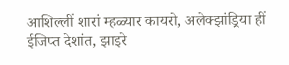आशिल्लीं शारां म्हळ्यार कायरो, अलेक्झांड्रिया हीं ईजिप्त देशांत, झाइरे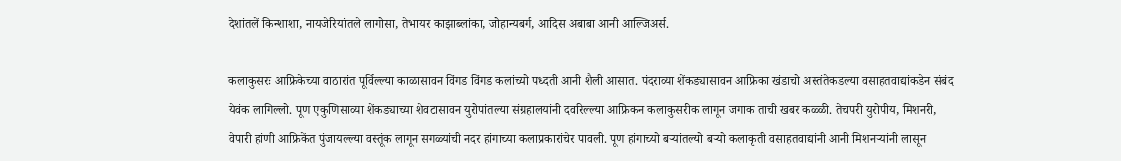देशांतलें किन्शाशा, नायजेरियांतले लागोसा, तेभायर काझाब्लांका, जोहान्यबर्ग, आदिस अबाबा आनी आल्जिअर्स.

कलाकुसरः आफ्रिकेच्या वाठारांत पूर्विल्ल्या काळासावन विंगड विंगड कलांच्यो पध्दती आनी शैली आसात. पंदराव्या शेंकड्यासावन आफ्रिका खंडाचो अस्तंतेकडल्या वसाहतवाद्यांकडेन संबंद येवंक लागिल्लो. पूण एकुणिसाव्या शेंकड्याच्या शेवटासावन युरोपांतल्या संग्रहालयांनी दवरिल्ल्या आफ्रिकन कलाकुसरीक लागून जगाक ताची खबर कळ्ळी. तेचपरी युरोपीय, मिशनरी, वेपारी हांणी आफ्रिकेंत पुंजायल्ल्या वस्तूंक लागून सगळ्यांची नदर हांगाच्या कलाप्रकारांचेर पावली. पूण हांगाच्यो बऱ्यांतल्यो बऱ्यो कलाकृती वसाहतवाद्यांनी आनी मिशनऱ्यांनी लासून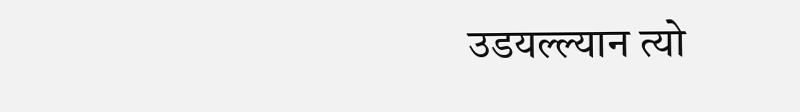उडयल्ल्यान त्यो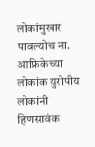लोकांमुखार पावल्योच ना. आफ्रिकेच्या लोकांक युरोपीय लोकांनी हिणसावंक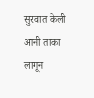सुरवात केली आनी ताका लागून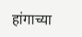हांगाच्या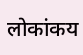लोकांकय